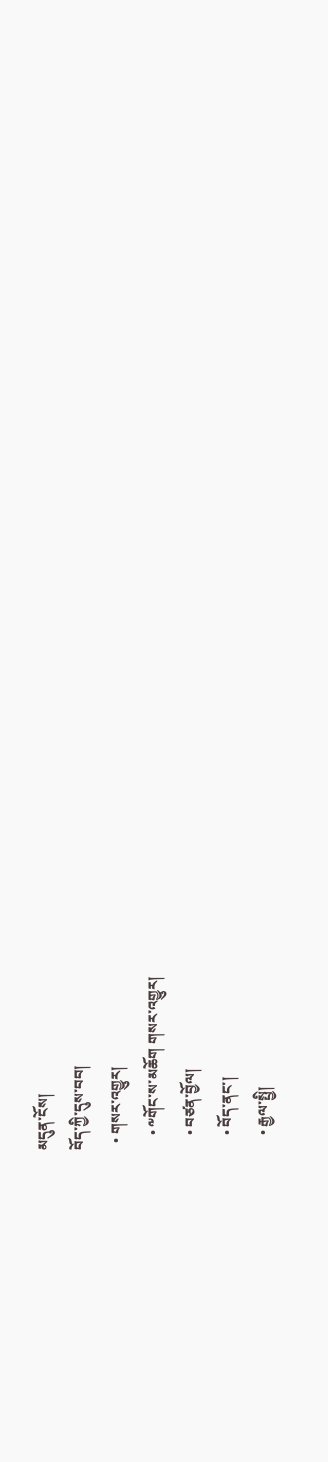མདུན་ངོས།
བོད་ཀྱི་དུས་བབ།
  • གསར་འགྱུར།
    • ༸གོང་ས་མཆོག གསར་འགྱུར།
    • བཙན་བྱོལ།
    • བོད་ནང་།
    • རྒྱལ་སྤྱི།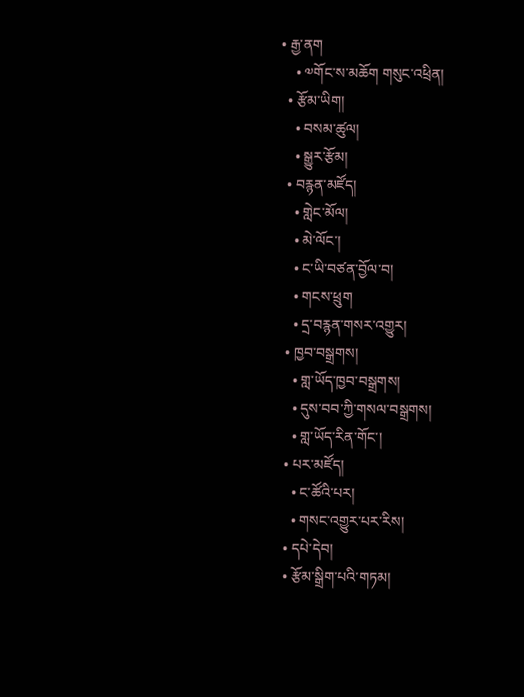• རྒྱ་ནག
    • ༧གོང་ས་མཆོག གསུང་འཕྲིན།
  • རྩོམ་ཡིག།
    • བསམ་ཚུལ།
    • སྒྱུར་རྩོམ།
  • བརྙན་མཛོད།
    • གླེང་མོལ།
    • མེ་ལོང་།
    • ང་ཡི་བཙན་བྱོལ་བ།
    • གངས་ཕྲུག
    • དྲ་བརྙན་གསར་འགྱུར།
  • ཁྱབ་བསྒྲགས།
    • གླ་ཡོད་ཁྱབ་བསྒྲགས།
    • དུས་བབ་ཀྱི་གསལ་བསྒྲགས།
    • གླ་ཡོད་རིན་གོང་།
  • པར་མཛོད།
    • ང་ཚོའི་པར།
    • གསང་འགྱུར་པར་རིས།
  • དཔེ་དེབ།
  • རྩོམ་སྒྲིག་པའི་གཏམ།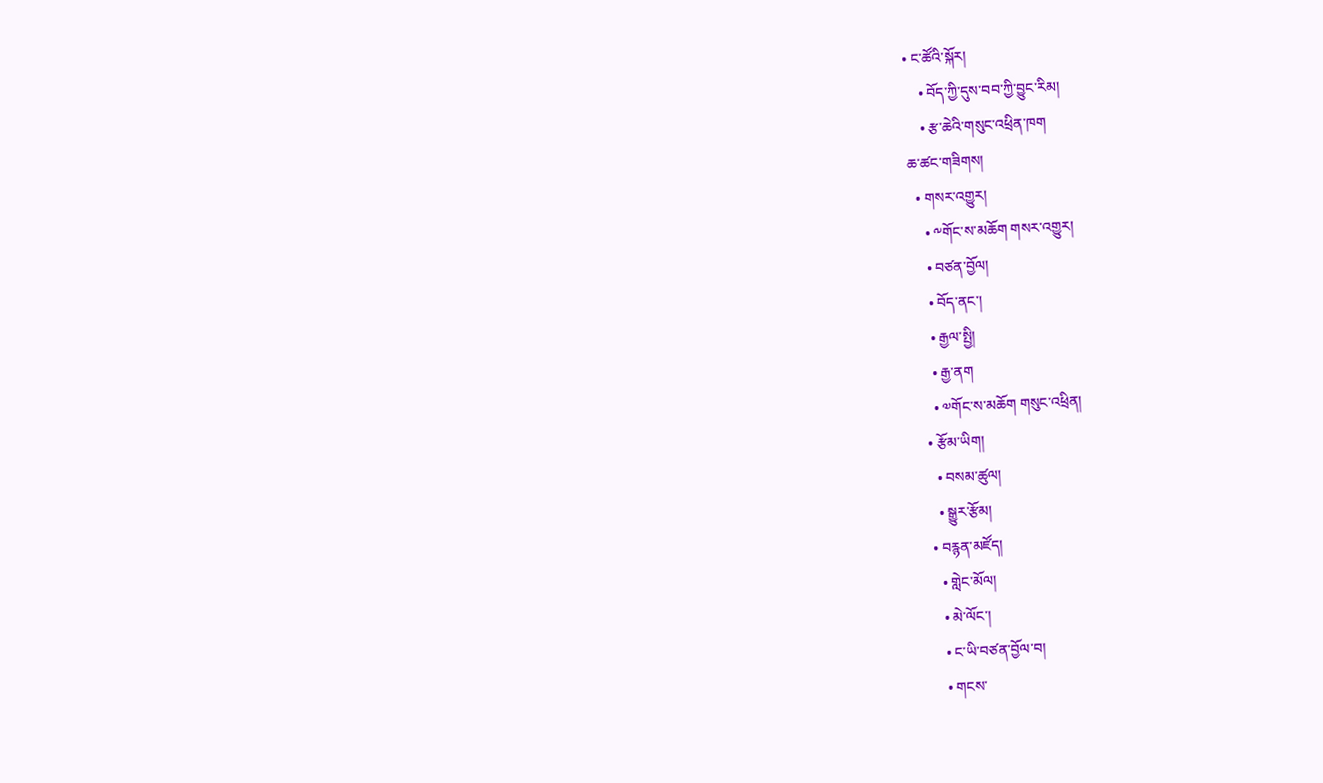• ང་ཚོའི་སྐོར།
    • བོད་ཀྱི་དུས་བབ་ཀྱི་བྱུང་རིམ།
    • རྩ་ཆེའི་གསུང་འཕྲིན་ཁག
ཆ་ཚང་གཟིགས།
  • གསར་འགྱུར།
    • ༸གོང་ས་མཆོག གསར་འགྱུར།
    • བཙན་བྱོལ།
    • བོད་ནང་།
    • རྒྱལ་སྤྱི།
    • རྒྱ་ནག
    • ༧གོང་ས་མཆོག གསུང་འཕྲིན།
  • རྩོམ་ཡིག།
    • བསམ་ཚུལ།
    • སྒྱུར་རྩོམ།
  • བརྙན་མཛོད།
    • གླེང་མོལ།
    • མེ་ལོང་།
    • ང་ཡི་བཙན་བྱོལ་བ།
    • གངས་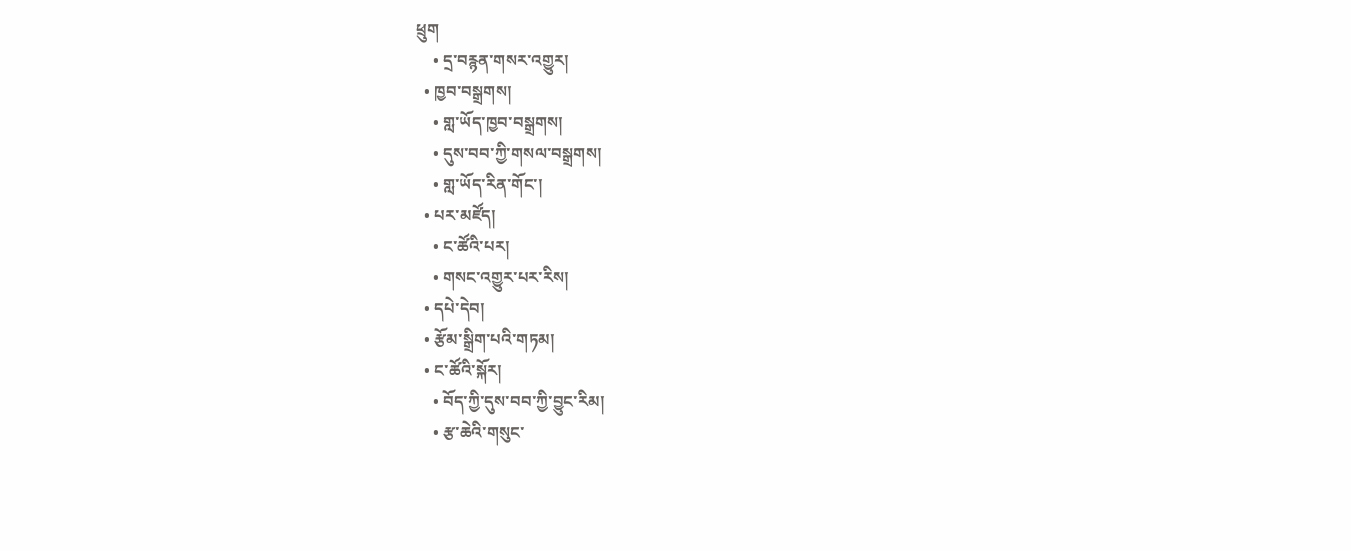ཕྲུག
    • དྲ་བརྙན་གསར་འགྱུར།
  • ཁྱབ་བསྒྲགས།
    • གླ་ཡོད་ཁྱབ་བསྒྲགས།
    • དུས་བབ་ཀྱི་གསལ་བསྒྲགས།
    • གླ་ཡོད་རིན་གོང་།
  • པར་མཛོད།
    • ང་ཚོའི་པར།
    • གསང་འགྱུར་པར་རིས།
  • དཔེ་དེབ།
  • རྩོམ་སྒྲིག་པའི་གཏམ།
  • ང་ཚོའི་སྐོར།
    • བོད་ཀྱི་དུས་བབ་ཀྱི་བྱུང་རིམ།
    • རྩ་ཆེའི་གསུང་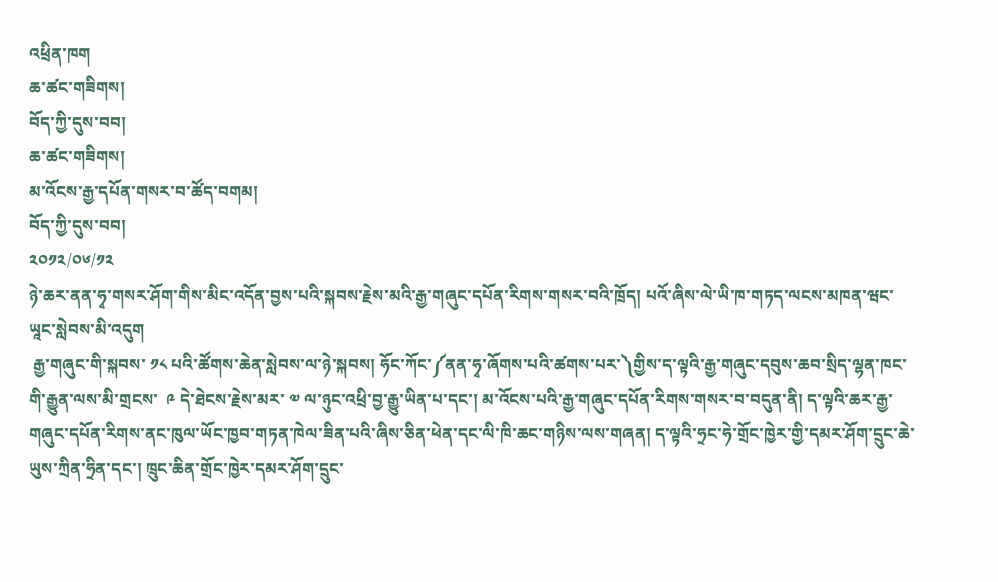འཕྲིན་ཁག
ཆ་ཚང་གཟིགས།
བོད་ཀྱི་དུས་བབ།
ཆ་ཚང་གཟིགས།
མ་འོངས་རྒྱ་དཔོན་གསར་བ་ཚོད་བགམ།
བོད་ཀྱི་དུས་བབ།
༢༠༡༢/༠༦/༡༢
ཉེ་ཆར་ནན་ཧྭ་གསར་ཤོག་གིས་མིང་འདོན་བྱས་པའི་སྐབས་རྗེས་མའི་རྒྱ་གཞུང་དཔོན་རིགས་གསར་བའི་ཁྲོད། པའོ་ཞིས་ལེ་ཡི་ཁ་གཏད་ལངས་མཁན་ཝང་ཡཱང་སླེབས་མི་འདུག
 རྒྱ་གཞུང་གི་སྐབས་ ༡༨ པའི་ཚོགས་ཆེན་སླེབས་ལ་ཉེ་སྐབས། ཧོང་ཀོང་༼ནན་ཧྭ་ཞོགས་པའི་ཚགས་པར་༽གྱིས་ད་ལྟའི་རྒྱ་གཞུང་དབུས་ཆབ་སྲིད་ལྷན་ཁང་གི་རྒྱུན་ལས་མི་གྲངས་  ༩ དེ་ཐེངས་རྗེས་མར་ ༧ ལ་ཉུང་འཕྲི་བྱ་རྒྱུ་ཡིན་པ་དང་། མ་འོངས་པའི་རྒྱ་གཞུང་དཔོན་རིགས་གསར་བ་བདུན་ནི། ད་ལྟའི་ཆར་རྒྱ་གཞུང་དཔོན་རིགས་ནང་ཁུལ་ཡོང་ཁྱབ་གཏན་ཁེལ་ཟིན་པའི་ཞིས་ཅིན་ཕེན་དང་ལི་ཁི་ཆང་གཉིས་ལས་གཞན། ད་ལྟའི་ཧྲང་ཧེ་གྲོང་ཁྱེར་གྱི་དམར་ཤོག་དྲུང་ཆེ་ཡུས་ཀྲིན་ཧྲིན་དང་། ཁྲུང་ཆིན་གྲོང་ཁྱེར་དམར་ཤོག་དྲུང་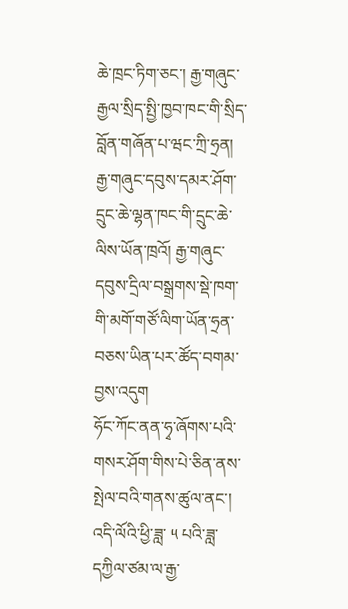ཆེ་ཁྲང་ཏིག་ཅང་། རྒྱ་གཞུང་རྒྱལ་སྲིད་སྤྱི་ཁྱབ་ཁང་གི་སྲིད་བློན་གཞོན་པ་ཝང་ཀྲི་ཧྲན། རྒྱ་གཞུང་དབུས་དམར་ཤོག་དྲུང་ཆེ་ལྷན་ཁང་གི་དྲུང་ཆེ་ལིས་ཡོན་ཁྲའོ། རྒྱ་གཞུང་དབུས་དྲིལ་བསྒྲགས་སྡེ་ཁག་གི་མགོ་གཙོ་ལིག་ཡོན་ཧྲན་བཅས་ཡིན་པར་ཚོད་བགམ་བྱས་འདུག
ཧོང་ཀོང་ནན་ཧྭ་ཞོགས་པའི་གསར་ཤོག་གིས་པེ་ཅིན་ནས་སྤེལ་བའི་གནས་ཚུལ་ནང་།  འདི་ལོའི་ཕྱི་ཟླ་ ༥ པའི་ཟླ་དཀྱིལ་ཙམ་ལ་རྒྱ་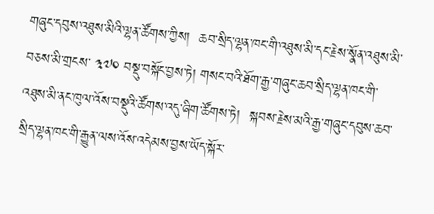གཞུང་དབུས་འཐུས་མིའི་ལྷན་ཚོགས་ཀྱིས།  ཆབ་སྲིད་ལྷན་ཁང་གི་འཐུས་མི་དང་རྗེས་སྣོན་འཐུས་མི་བཅས་མི་གྲངས་ ༣༧༠ བསྡུ་བསྐོང་བྱས་ཏེ། གསང་བའི་ཐོག་རྒྱ་གཞུང་ཆབ་སྲིད་ལྷན་ཁང་གི་འཐུས་མི་ནང་ཁུལ་འོས་བསྡུའི་ཚོགས་འདུ་ཞིག་ཚོགས་ཏེ།  སྐབས་རྗེས་མའི་རྒྱ་གཞུང་དབུས་ཆབ་སྲིད་ལྷན་ཁང་གི་རྒྱུན་ལས་འོས་འདེམས་བྱས་ཡོད་སྐོར་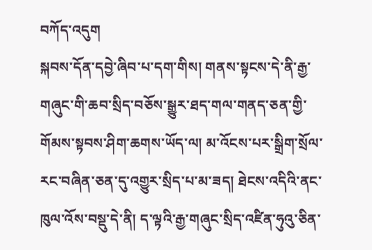བཀོད་འདུག
སྐབས་དོན་དབྱེ་ཞིབ་པ་དག་གིས། གནས་སྟངས་དེ་ནི་རྒྱ་གཞུང་གི་ཆབ་སྲིད་བཅོས་སྒྱུར་ཐད་གལ་གནད་ཅན་གྱི་གོམས་སྟབས་ཤིག་ཆགས་ཡོད་ལ། མ་འོངས་པར་སྒྲིག་སྲོལ་རང་བཞིན་ཅན་དུ་འགྱུར་སྲིད་པ་མ་ཟད། ཐེངས་འདིའི་ནང་ཁུལ་འོས་བསྡུ་དེ་ནི། ད་ལྟའི་རྒྱ་གཞུང་སྲིད་འཛིན་ཧུའུ་ཅིན་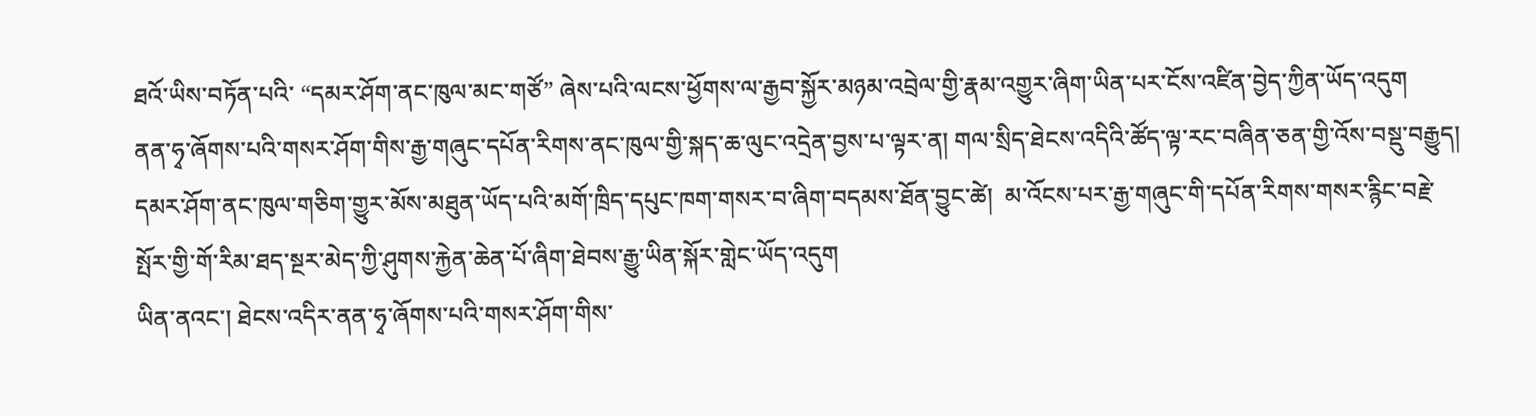ཐའོ་ཡིས་བཏོན་པའི་ “དམར་ཤོག་ནང་ཁུལ་མང་གཙོ” ཞེས་པའི་ལངས་ཕྱོགས་ལ་རྒྱབ་སྐྱོར་མཉམ་འབྲེལ་གྱི་རྣམ་འགྱུར་ཞིག་ཡིན་པར་ངོས་འཛིན་བྱེད་ཀྱིན་ཡོད་འདུག
ནན་ཧྭ་ཞོགས་པའི་གསར་ཤོག་གིས་རྒྱ་གཞུང་དཔོན་རིགས་ནང་ཁུལ་གྱི་སྐད་ཆ་ལུང་འདྲེན་བྱས་པ་ལྟར་ན། གལ་སྲིད་ཐེངས་འདིའི་ཚོད་ལྟ་རང་བཞིན་ཅན་གྱི་འོས་བསྡུ་བརྒྱུད། དམར་ཤོག་ནང་ཁུལ་གཅིག་གྱུར་མོས་མཐུན་ཡོད་པའི་མགོ་ཁྲིད་དཔུང་ཁག་གསར་བ་ཞིག་བདམས་ཐོན་བྱུང་ཚེ།  མ་འོངས་པར་རྒྱ་གཞུང་གི་དཔོན་རིགས་གསར་རྙིང་བརྗེ་སྤོར་གྱི་གོ་རིམ་ཐད་སྔར་མེད་ཀྱི་ཤུགས་རྐྱེན་ཆེན་པོ་ཞིག་ཐེབས་རྒྱུ་ཡིན་སྐོར་གླེང་ཡོད་འདུག
ཡིན་ནའང་། ཐེངས་འདིར་ནན་ཧྭ་ཞོགས་པའི་གསར་ཤོག་གིས་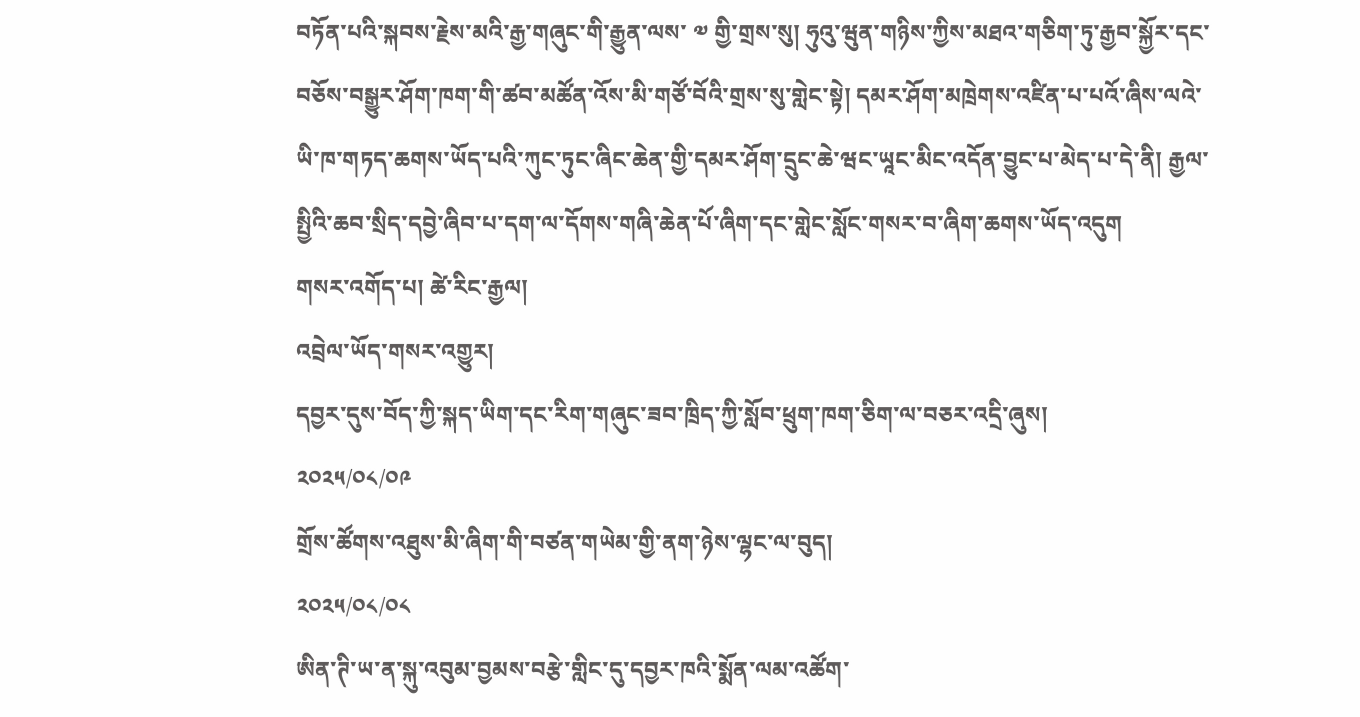བཏོན་པའི་སྐབས་རྗེས་མའི་རྒྱ་གཞུང་གི་རྒྱུན་ལས་ ༧ གྱི་གྲས་སུ། ཧུའུ་ཝུན་གཉིས་ཀྱིས་མཐའ་གཅིག་ཏུ་རྒྱབ་སྐྱོར་དང་བཅོས་བསྒྱུར་ཤོག་ཁག་གི་ཚབ་མཚོན་འོས་མི་གཙོ་བོའི་གྲས་སུ་གླེང་སྟེ། དམར་ཤོག་མཁྲེགས་འཛིན་པ་པའོ་ཞིས་ལའེ་ཡི་ཁ་གཏད་ཆགས་ཡོད་པའི་ཀུང་ཏུང་ཞིང་ཆེན་གྱི་དམར་ཤོག་དྲུང་ཆེ་ཝང་ཡཱང་མིང་འདོན་བྱུང་པ་མེད་པ་དེ་ནི། རྒྱལ་སྤྱིའི་ཆབ་སྲིད་དབྱེ་ཞིབ་པ་དག་ལ་དོགས་གཞི་ཆེན་པོ་ཞིག་དང་གླེང་སློང་གསར་བ་ཞིག་ཆགས་ཡོད་འདུག
གསར་འགོད་པ། ཚེ་རིང་རྒྱལ།
འབྲེལ་ཡོད་གསར་འགྱུར།
དབྱར་དུས་བོད་ཀྱི་སྐད་ཡིག་དང་རིག་གཞུང་ཟབ་ཁྲིད་ཀྱི་སློབ་ཕྲུག་ཁག་ཅིག་ལ་བཅར་འདྲི་ཞུས།
༢༠༢༥/༠༨/༠༩
གྲོས་ཚོགས་འཐུས་མི་ཞིག་གི་བཙན་གཡེམ་གྱི་ནག་ཉེས་ལྷང་ལ་བུད།
༢༠༢༥/༠༨/༠༨
ཨིན་ཊི་ཡ་ན་སྐུ་འབུམ་བྱམས་བརྩེ་གླིང་དུ་དབྱར་ཁའི་སྨོན་ལམ་འཚོག་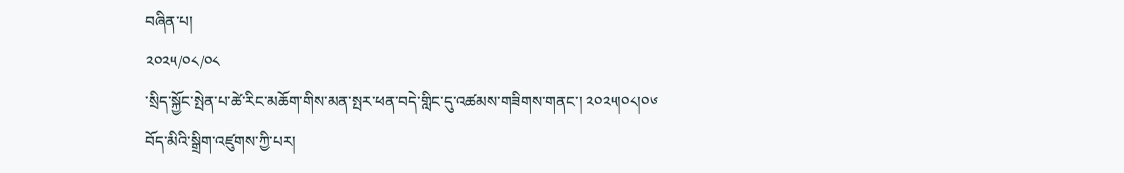བཞིན་པ།
༢༠༢༥/༠༨/༠༨
་སྲིད་སྐྱོང་སྤེན་པ་ཚེ་རིང་མཆོག་གིས་མན་སྤར་ཕན་བདེ་གླིང་དུ་འཚམས་གཟིགས་གནང་། ༢༠༢༥།༠༨།༠༦ བོད་མིའི་སྒྲིག་འཛུགས་ཀྱི་པར།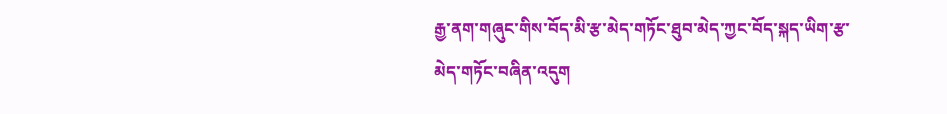རྒྱ་ནག་གཞུང་གིས་བོད་མི་རྩ་མེད་གཏོང་ཐུབ་མེད་ཀྱང་བོད་སྐད་ཡིག་རྩ་མེད་གཏོང་བཞིན་འདུག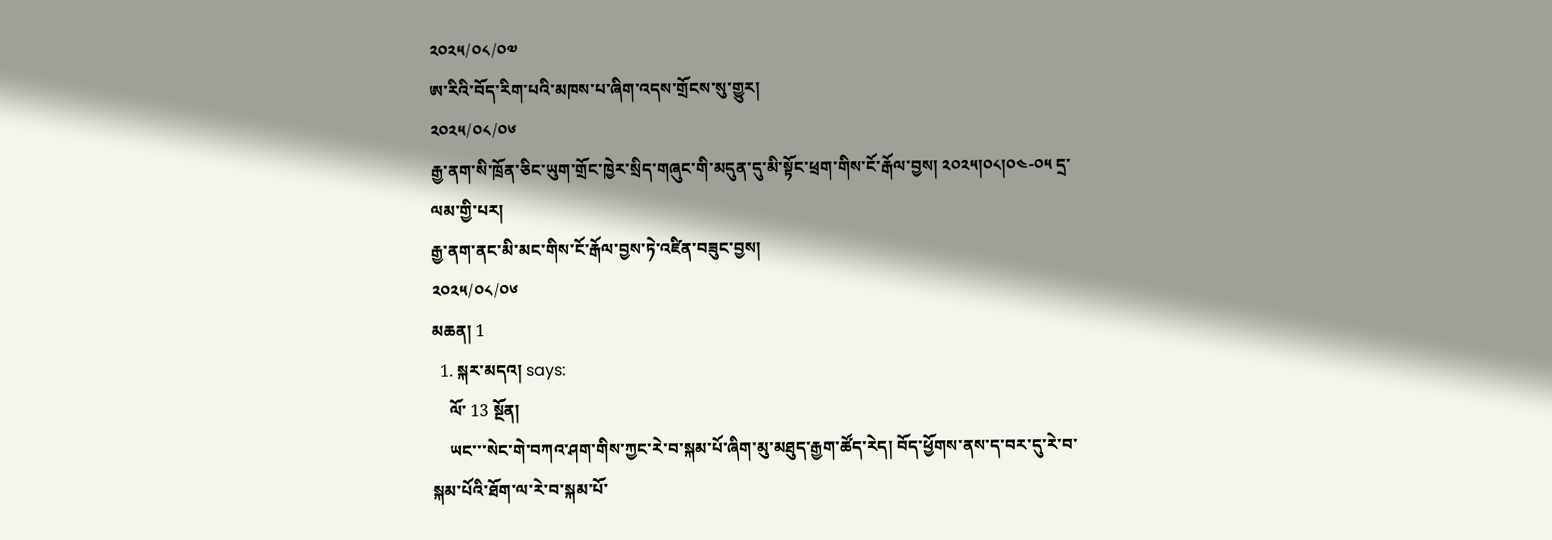༢༠༢༥/༠༨/༠༧
ཨ་རིའི་བོད་རིག་པའི་མཁས་པ་ཞིག་འདས་གྲོངས་སུ་གྱུར།
༢༠༢༥/༠༨/༠༦
རྒྱ་ནག་སི་ཁྲོན་ཅིང་ཡུག་གྲོང་ཁྱེར་སྲིད་གཞུང་གི་མདུན་དུ་མི་སྟོང་ཕྲག་གིས་ངོ་རྒོལ་བྱས། ༢༠༢༥།༠༨།༠༤-༠༥ དྲ་ལམ་གྱི་པར།
རྒྱ་ནག་ནང་མི་མང་གིས་ངོ་རྒོལ་བྱས་ཏེ་འཛིན་བཟུང་བྱས།
༢༠༢༥/༠༨/༠༦
མཆན། 1
  1. སྐར་མདའ། says:
    ལོ་ 13 སྔོན།
    ཡང་་་སེང་གེ་བཀའ་ཤག་གིས་ཀྱང་རེ་བ་སྐམ་པོ་ཞིག་མུ་མཐུད་རྒྱག་ཚོད་རེད། བོད་ཕྱོགས་ནས་ད་བར་དུ་རེ་བ་སྐམ་པོའི་ཐོག་ལ་རེ་བ་སྐམ་པོ་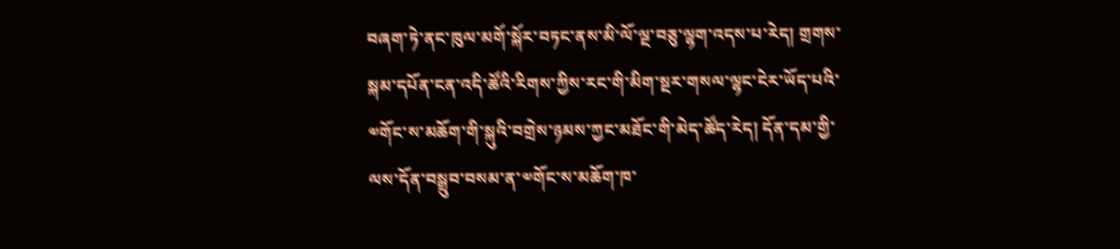བཞག་ཏེ་ནང་ཁུལ་མགོ་སྐོར་བཏང་ནས་མི་ལོ་ལྔ་བཅུ་ལྷག་འདས་པ་རེད། གྲགས་སྐམ་དཔོན་ངན་འདི་ཚོའི་རིགས་ཀྱིས་རང་གི་མིག་སྔར་གསལ་ལྷང་ངེར་ཡོད་པའི་༧གོང་ས་མཆོག་གི་སྐུའི་བགྲེས་ཉམས་ཀྱང་མཐོང་གི་མེད་ཚོད་རེད། དོན་དམ་གྱི་ལས་དོན་བསྒྲུབ་བསམ་ན་༧གོང་ས་མཆོག་ཁ་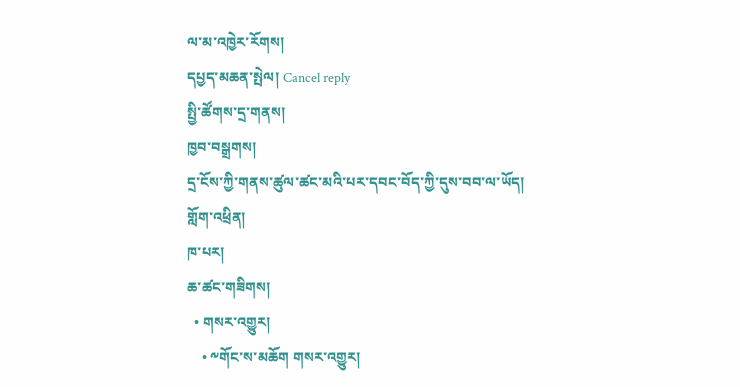ལ་མ་འཁྱེར་རོགས།
དཔྱད་མཆན་སྤེལ། Cancel reply
སྤྱི་ཚོགས་དྲ་གནས།
ཁྱབ་བསྒྲགས།
དྲ་ངོས་ཀྱི་གནས་ཚུལ་ཚང་མའི་པར་དབང་བོད་ཀྱི་དུས་བབ་ལ་ཡོད།
གློག་འཕྲིན།
ཁ་པར།
ཆ་ཚང་གཟིགས།
  • གསར་འགྱུར།
    • ༸གོང་ས་མཆོག གསར་འགྱུར།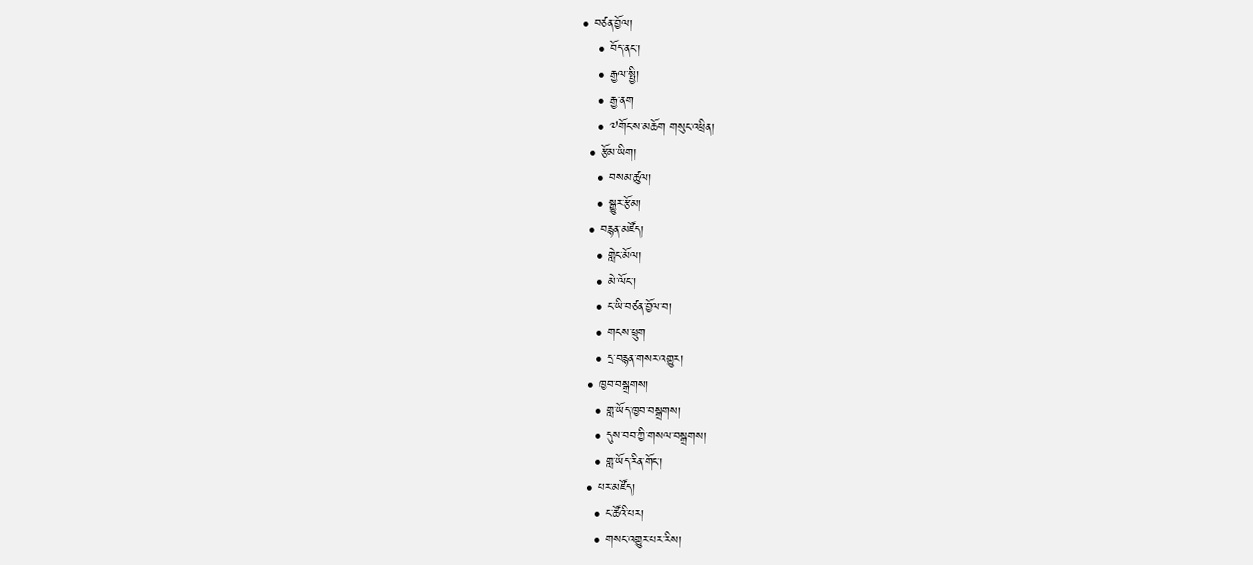• བཙན་བྱོལ།
    • བོད་ནང་།
    • རྒྱལ་སྤྱི།
    • རྒྱ་ནག
    • ༧གོང་ས་མཆོག གསུང་འཕྲིན།
  • རྩོམ་ཡིག།
    • བསམ་ཚུལ།
    • སྒྱུར་རྩོམ།
  • བརྙན་མཛོད།
    • གླེང་མོལ།
    • མེ་ལོང་།
    • ང་ཡི་བཙན་བྱོལ་བ།
    • གངས་ཕྲུག
    • དྲ་བརྙན་གསར་འགྱུར།
  • ཁྱབ་བསྒྲགས།
    • གླ་ཡོད་ཁྱབ་བསྒྲགས།
    • དུས་བབ་ཀྱི་གསལ་བསྒྲགས།
    • གླ་ཡོད་རིན་གོང་།
  • པར་མཛོད།
    • ང་ཚོའི་པར།
    • གསང་འགྱུར་པར་རིས།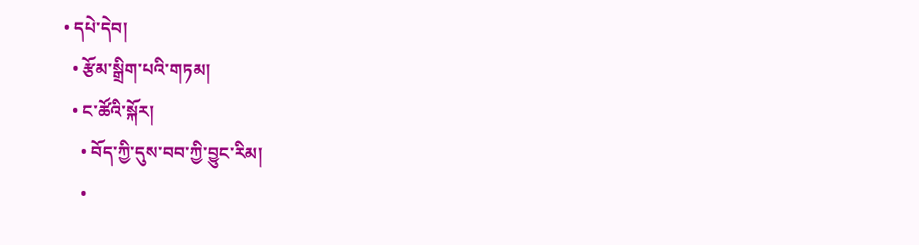• དཔེ་དེབ།
  • རྩོམ་སྒྲིག་པའི་གཏམ།
  • ང་ཚོའི་སྐོར།
    • བོད་ཀྱི་དུས་བབ་ཀྱི་བྱུང་རིམ།
    •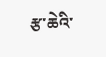རྩ་ཆེའི་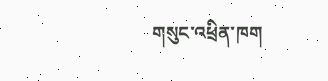གསུང་འཕྲིན་ཁག